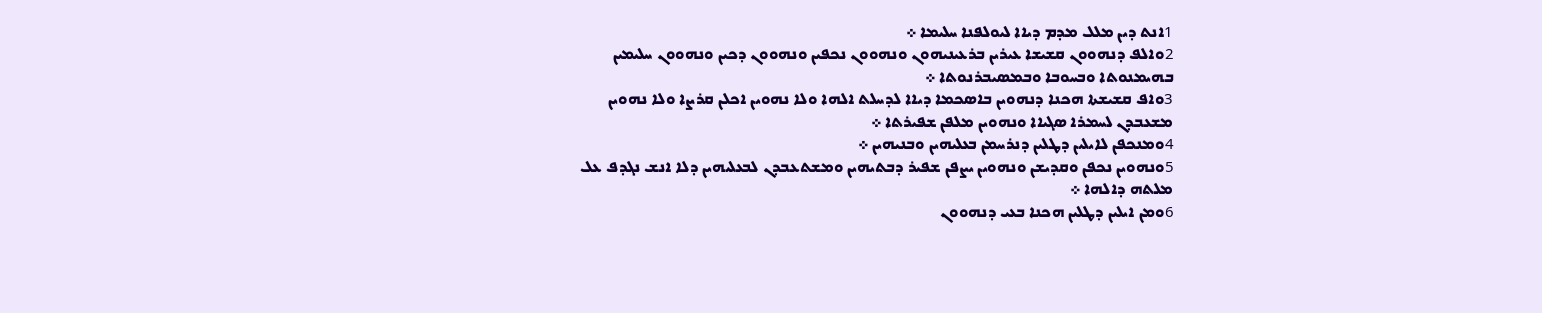1ܐܢܬ ܕܝܢ ܡܠܠ ܡܕܡ ܕܝܐܐ ܠܝܘܠܦܢܐ ܚܠܝܡܐ ܀
2ܘܐܠܦ ܕܢܗܘܘܢ ܩܫܝܫܐ ܥܝܪܝܢ ܒܪܥܝܢܝܗܘܢ ܘܢܗܘܘܢ ܢܟܦܝܢ ܘܢܗܘܘܢ ܕܟܝܢ ܘܢܗܘܘܢ ܚܠܝܡܝܢ ܒܗܝܡܢܘܬܐ ܘܒܚܘܒܐ ܘܒܡܤܝܒܪܢܘܬܐ ܀
3ܘܐܦ ܩܫܝܫܬܐ ܗܟܢܐ ܕܢܗܘܝܢ ܒܐܤܟܡܐ ܕܝܐܐ ܠܕܚܠܬ ܐܠܗܐ ܘܠܐ ܢܗܘܝܢ ܐܟܠܢ ܩܪܨܐ ܘܠܐ ܢܗܘܝܢ ܡܫܥܒܕܢ ܠܚܡܪܐ ܤܓܝܐܐ ܘܢܗܘܝܢ ܡܠܦܢ ܫܦܝܪܬܐ ܀
4ܘܡܢܟܦܢ ܠܐܝܠܝܢ ܕܛܠܝܢ ܕܢܪܚܡܢ ܒܥܠܝܗܝܢ ܘܒܢܝܗܝܢ ܀
5ܘܢܗܘܝܢ ܢܟܦܢ ܘܩܕܝܫܢ ܘܢܗܘܝܢ ܝܨܦܢ ܫܦܝܪ ܕܒܬܝܗܝܢ ܘܡܫܬܥܒܕܢ ܠܒܥܠܝܗܝܢ ܕܠܐ ܐܢܫ ܢܓܕܦ ܥܠ ܡܠܬܗ ܕܐܠܗܐ ܀
6ܘܡܢ ܐܝܠܝܢ ܕܛܠܝܢ ܗܟܢܐ ܒܥܝ ܕܢܗܘܘܢ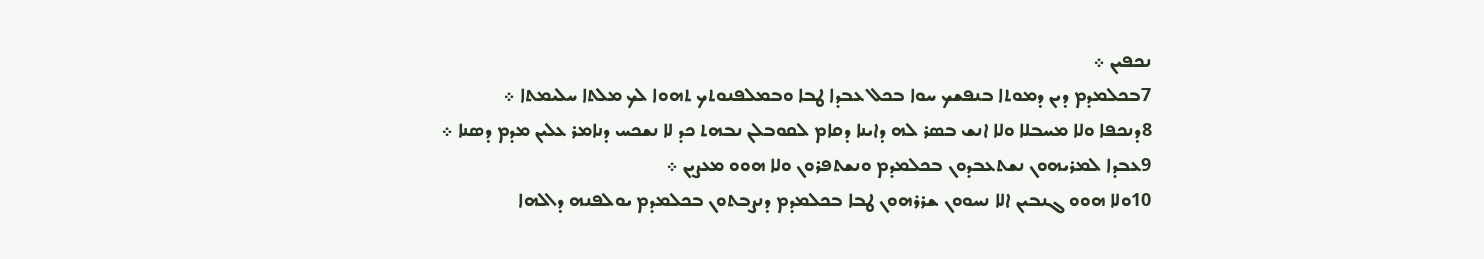ܢܟܦܝܢ ܀
7ܒܟܠܡܕܡ ܕܝܢ ܕܡܘܬܐ ܒܢܦܫܟ ܚܘܐ ܒܟܠ ܥܒܕܐ ܛܒܐ ܘܒܡܠܦܢܘܬܟ ܬܗܘܐ ܠܟ ܡܠܬܐ ܚܠܝܡܬܐ ܀
8ܕܢܟܦܐ ܘܠܐ ܡܚܒܠܐ ܘܠܐ ܐܢܫ ܒܤܪ ܠܗ ܕܐܝܢܐ ܕܩܐܡ ܠܩܘܒܠܢ ܢܒܗܬ ܟܕ ܠܐ ܢܫܟܚ ܕܢܐܡܪ ܥܠܝܢ ܡܕܡ ܕܤܢܐ ܀
9ܥܒܕܐ ܠܡܪܝܗܘܢ ܢܫܬܥܒܕܘܢ ܒܟܠܡܕܡ ܘܢܫܬܦܪܘܢ ܘܠܐ ܗܘܘ ܡܥܨܝܢ ܀
10ܘܠܐ ܗܘܘ ܓܢܒܝܢ ܐܠܐ ܢܚܘܘܢ ܫܪܪܗܘܢ ܛܒܐ ܒܟܠܡܕܡ ܕܢܨܒܬܘܢ ܒܟܠܡܕܡ ܝܘܠܦܢܗ ܕܐܠܗܐ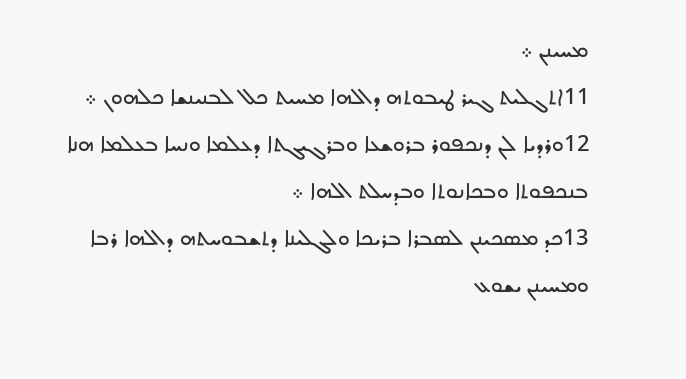ܡܚܝܢܢ ܀
11ܐܬܓܠܝܬ ܓܝܪ ܛܝܒܘܬܗ ܕܐܠܗܐ ܡܚܝܬ ܟܠ ܠܒܢܝܢܫܐ ܟܠܗܘܢ ܀
12ܘܪܕܝܐ ܠܢ ܕܢܟܦܘܪ ܒܪܘܫܥܐ ܘܒܪܓܝܓܬܐ ܕܥܠܡܐ ܘܢܚܐ ܒܥܠܡܐ ܗܢܐ ܒܢܟܦܘܬܐ ܘܒܟܐܢܘܬܐ ܘܒܕܚܠܬ ܐܠܗܐ ܀
13ܟܕ ܡܤܟܝܢܢ ܠܤܒܪܐ ܒܪܝܟܐ ܘܠܓܠܝܢܐ ܕܬܫܒܘܚܬܗ ܕܐܠܗܐ ܪܒܐ ܘܡܚܝܢܢ ܝܫܘܥ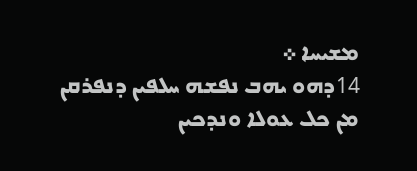ܡܫܝܚܐ ܀
14ܕܗܘ ܝܗܒ ܢܦܫܗ ܚܠܦܝܢ ܕܢܦܪܩܢ ܡܢ ܟܠ ܥܘܠܐ ܘܢܕܟܝܢ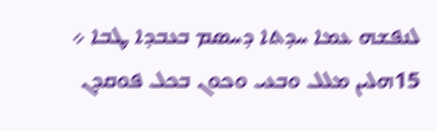ܠܢܦܫܗ ܥܡܐ ܚܕܬܐ ܕܚܤܡ ܒܥܒܕܐ ܛܒܐ ܀
15ܗܠܝܢ ܡܠܠ ܘܒܥܝ ܘܟܘܢ ܒܟܠ ܦܘܩܕܢ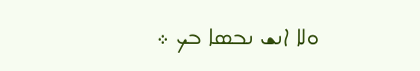ܘܠܐ ܐܢܫ ܢܒܤܐ ܒܟ ܀